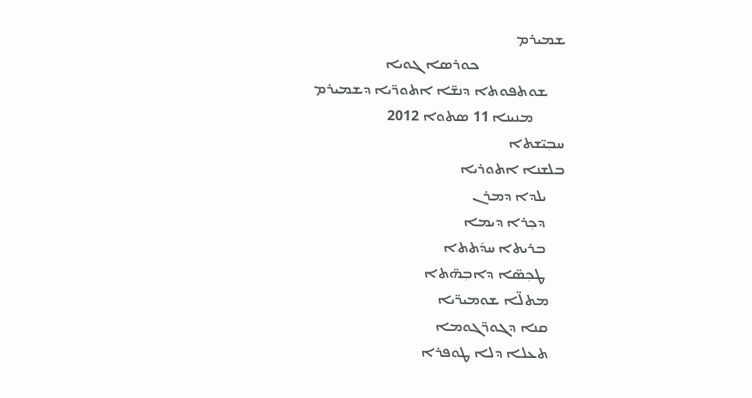ܫܡܝܪܡ
                        ܟܘܪܣܐ ܓܘܝܐ
     ܫܘܬܦܘܬܐ ܕܢܫ̈ܐ ܐܬܘܖ̈ܝܐ ܕܫܡܝܪܡ
         ܡܢܝܢܐ 11 ܣܬܘܐ 2012
ܚܒܼܝ̈ܫܬܐ
ܒܠܫܢܐ ܐܬܘܪܝܐ
     ܝܠܕܐ ܕܡܪܢ
     ܕܟܼܪܐ ܕܝܡܐ
     ܒܪܝܬܐ ܚܕ݇ܬܬܐ
     ܛܟܼܣ̈ܐ ܕܐܒܼܗ̈ܬܐ
    ܡܬܠ̈ܐ ܫܘܡܝܖ̈ܝܐ
    ܩܢܐ ܕܓܘܖ̈ܓܘܡܐ
    ܬܥܠܐ ܕܠܐ ܛܘܦܪܐ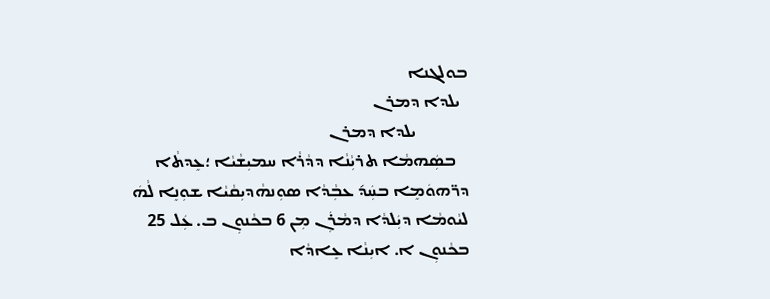ܒܘܠܓܢܐ
  ܝܠܕܐ ܕܡܪܢ
             ܝܠܕܐ ܕܡܪܢ
   ܒܣܲܗܡܵܐ ܬܪܝܼܵܢܵܐ ܕܕܵܪܵܐ ܚܡܝܼܫܵܝܵܐ ؛ܥܸܕܬܵܐ ܕܖ̈ܗܘܿܡܸܐ ܒܚܲܕ݇ ܥܒܼܵܕܵܐ ܣܘܼܢܗܵܕܝܼܩܵܝܵܐ ܫܘܼܢܸܐ ܠܵܗܿ ܠܝܵܘܡܵܐ ܕܝܲܠܕܵܐ ܕܡܵܪܲܢ ܡܼܢ 6 ܒܟܵܢܘܼܢ ܒ. ܥܲܠ 25 ܒܟܵܢܘܼܢ ܐ. ܐܝܼܢܵܐ ܥܸܐܕܵܐ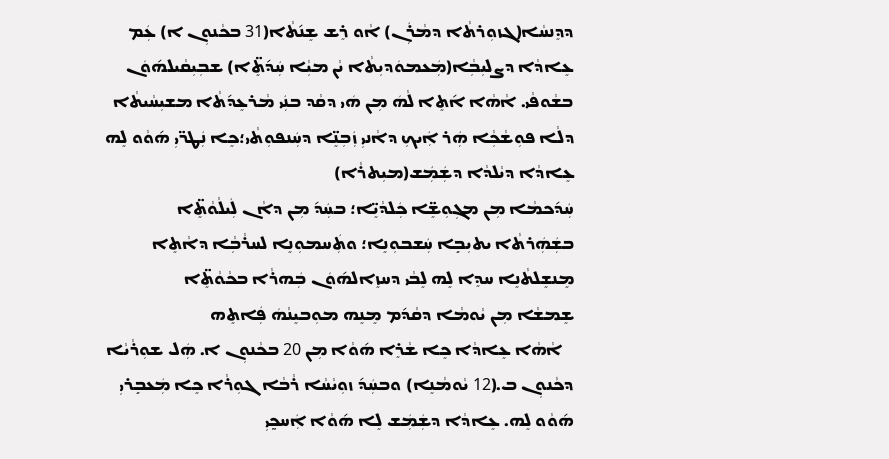ܕܕܸܢܚܵܐ(ܓܙܘܼܪܬܵܐ ܕܡܵܪܲܢ) ܐܵܘ ܪܸܫ ܫܸܢ݇ܬܵܐ(31 ܒܟܵܢܘܼܢ ܐ) ܥܲܡ ܥܸܐܕܵܐ ܕܨܠܝܼܒܼܵܐ(ܡܲܥܡܘܿܕܝܼܬܵܐ ܝܵܢ ܡܝܼܵܐ ܚܲܕ݇ܬܸ̈ܐ) ܫܒܼܝܼܩܵܝܠܗ݇ܘܿܢ ܒܫܵܘܦܵܝ. ܐܵܗܵܐ ܐ݇ܬܸܐ ܠܵܗܿ ܡܼܢ ܗܿܝ ܕܩܵܕ ܒܢܲܝ ܡܵܪܥܸܕ݇ܬܵܐ ܡܫܝܼܚܵܝܬܵܐ ܕܠܵܐ ܦܘܼܫܵܟܼܵܐ ܗܲܪ ܐܲܝܟܼ ܕܐܵܢܝܼ ܙܲܒܼܢܸ̈ܐ ܕܚܲܢܦܘܼܬܵܝ؛ܟܸܐ ܢܲܛܖ̈ܝܼ ܗ݇ܘܵܘ ܠܸܗ ܥܸܐܕܵܐ ܕܝܵܠܕܵܐ ܕܫܲܡܲܫ(ܡܝܼܬܪܵܐ)
ܚܲܕ݇ܟܡܵܐ ܡܼܢ ܡܓܼܘܼܫܸ̈ܐ ܟܲܠܕܵܝܸ̈ܐ؛ ܒܚܲܕ݇ ܡܼܢ ܕܐܵܢ ܠܲܝܠܵܘܵܬܸ̈ܐ
ܒܫܲܗܲܪܬܵܐ ܝܬܝܼܒܼܸܐ ܚܲܫܒܘܼܢܸܐ؛ ܘܬܲܚܡܘܼܢܸܐ ܠܚܪܵܒܼܵܐ ܕܐܵܬܸܐ
ܡܸܢܫܸܠܬܵܢܸܐ ܚܕܸܐ ܠܸܗ ܠܸܒܵܝ ܕܚܙܸܐܠܗ݇ܘܿܢ ܒܲܗܪܵܐ ܒܟܵܘܵܬܸ̈ܐ
ܫܸܡܫܵܐ ܡܼܢ ܝܵܘܡܵܐ ܕܩܵܕ݇ܡ ܡܸܢܸܗ ܡܘܼܒܝܸܢܵܗܿ ܦܲܐܬܸܗ
   ܐܵܗܵܐ ܥܸܐܕܵܐ ܟܸܐ ܫܵܪܸܐ ܗ݇ܘܵܐ ܡܼܢ 20 ܒܟܵܢܘܼܢ ܐ. ܗܲܠ ܫܘܼܪܵܝܵܐ ܕܟܵܢܘܼܢ ܒ.(12 ܝܵܘܡܵܢܸܐ) ܘܒܚܲܕ݇ ܙܘܼܝܵܚܵܐ ܪܵܒܵܐ ܓܘܼܪܵܐ ܟܸܐ ܡܲܥܒܼܸܪܝܼ ܗ݇ܘܵܘ ܠܸܗ. ܥܸܐܕܵܐ ܕܫܲܡܲܫ ܠܸܐ ܗ݇ܘܵܐ ܐܲܚܟ̰ܝܼ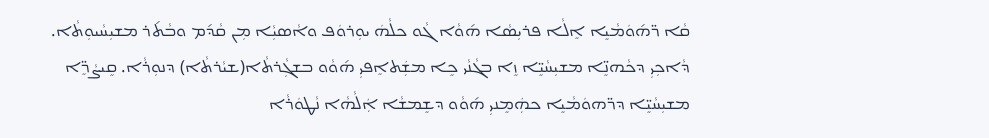ܩܵܐ ܖ̈ܗ݇ܘܿܡܵܝܸܐ ܐܸܠܵܐ ܦܪܝܼܣܵܐ ܗ݇ܘܵܐ ܓܵܘ ܟܠܵܗܿ ܝܘܼܪܘܿܦ ܘܐܵܣܝܼܵܐ ܡܼܢ ܩܵܕ݇ܡ ܘܒܵܬ݇ܪ ܡܫܝܼܚܵܝܘܼܬܵܐ. ܕܵܐܟܼܝܼ ܕܟܵܗܢܸ̈ܐ ܡܫܝܼܚܵܝܸ̈ܐ ܙܸܐ ܒܓܵܢܵܝ ܟܸܐ ܡܫܲܬܐܸܦܝܼ ܗ݇ܘܵܘ ܒܫܓܼܵܪܬܵܐ(ܫܝܵܪܬܵܐ) ܕܢܘܼܪܵܐ. ܩܸܝܨܵܖܸ̈ܐ ܡܫܝܼܚܵܝܸ̈ܐ ܕܖ̈ܗܘܿܡܵܝܸܐ ܟܗܲܡܸܢܝܼ ܗ݇ܘܵܘ ܕܫܸܡܫܵܐ ܐܲܠܵܗܵܐ ܢܵܛܘܿܪܵܐ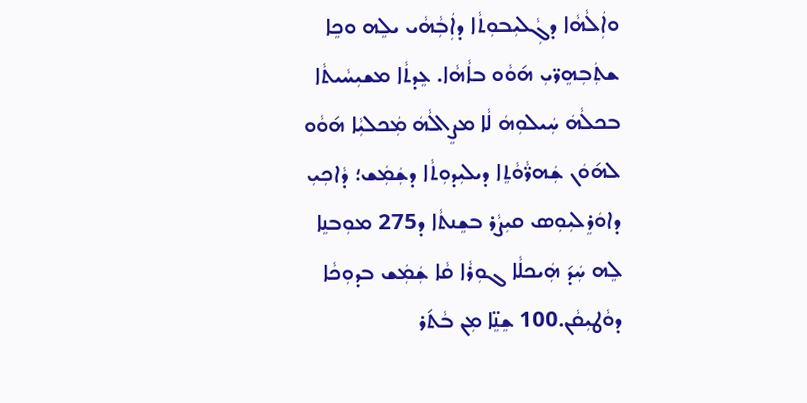ܘܐܲܠܵܗܵܐ ܕܓܼܵܠܝܼܒܘܼܬܵܐ ܕܐܲܒܼܵܗܵܝ ܝܠܸܗ ܘܟܸܐ ܫܬܲܒܼܗܸܖ̈ܝܼ ܗ݇ܘܵܘ ܒܐܵܗܵܐ. ܥܸܕܬܵܐ ܡܫܝܼܚܵܝܬܵܐ ܒܟܠܵܗܿ ܚܲܝܠܘܼܗܿ ܠܵܐ ܡܨܸܐܠܵܗܿ ܡܲܟܠܝܼܵܐ ܗ݇ܘܵܘ ܠܗ݇ܘܿܢ ܫܲܗܖ̈ܵܘܵܬܸܐ ܕܝܠܝܼܕܘܼܬܵܐ ܕܫܲܡܲܫ؛ ܕܵܐܟܼܝܼ ܕܐܘܿܪܸܠܝܼܘܼܣ ܩܝܼܨܵܪ ܒܫܸܢܬܵܐ ܕ275 ܡܘܼܒܢܸܐ ܠܸܗ ܚܲܕ݇ ܗܲܝܟܠܵܐ ܓܘܼܪܵܐ ܩܵܐ ܫܲܡܲܫ ܒܕܘܼܟܵܐ ܕܘܵܛܝܼܩܵܢ.100 ܫܸܢܸ̈ܐ ܡܼܢ ܒܵܬ݇ܪ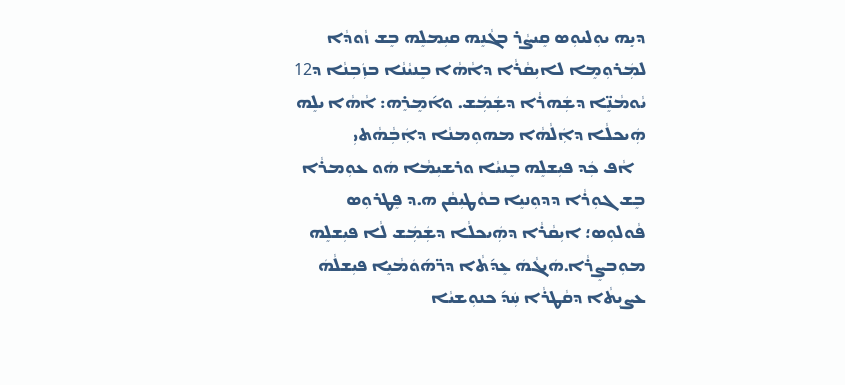ܕܝܼܸܗ ܝܘܼܠܝܘܼܣ ܩܸܝܨܵܪ ܒܓܵܢܸܗ ܩܝܼܡܠܸܗ ܒܸܫ ܙܵܘܕܵܐ ܠܡܲܪܘܼܡܸܐ ܠܐܝܼܩܵܪܵܐ ܕܐܵܗܵܐ ܒܸܢܝܵܢܵܐ ܒܙܲܒܼܢܵܐ ܕ12 ܝܵܘܡܵܢܸ̈ܐ ܕܫܲܗܪܵܐ ܕܫܲܡܲܫ. ܘܐ݇ܡܸܪܸܗ: ܐܵܗܵܐ ܝܠܸܗ ܗܲܝܟܠܵܐ ܕܐܲܠܵܗܵܐ ܡܗܘܼܡܢܵܐ ܕܐܲܒܼܵܗܵܬܝܼ
   ܐܵܦ ܟܲܕ ܦܝܼܫܠܸܗ ܒܸܢܝܵܐ ܘܪܫܝܼܡܵܐ ܗܿܘ ܥܘܼܡܪܵܐ ܒܸܫ ܓܘܼܪܵܐ ܕܕܘܼܢܝܸܐ ܒܘܵܛܝܼܩܵܢ ܗ.ܕ ܦܸܛܪܘܼܣ ܦܵܘܠܘܼܣ؛ ܐܝܼܩܵܪܵܐ ܕܗܲܝܟܠܵܐ ܕܫܲܡܲܫ ܠܵܐ ܦܝܼܫܠܸܗ ܡܘܼܒܨܸܪܵܐ.ܗܿܝܓܵܗܿ ܥܸܕ݇ܬܵܐ ܕܖ̈ܗ݇ܘܿܡܵܝܸܐ ܦܝܼܫܠܵܗܿ ܥܨܝܼܬܵܐ ܕܩܵܛܪܵܐ ܚܲܕ݇ ܟܢܘܼܫܝܵܐ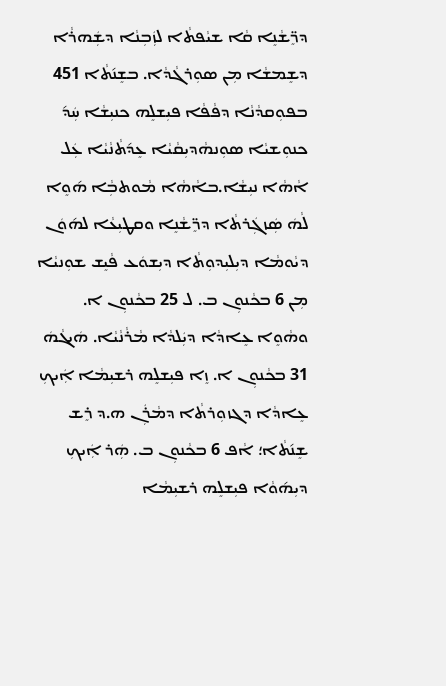ܕܖܸ̈ܫܵܢܸܐ ܩܵܐ ܫܝܵܦܬܵܐ ܠܙܲܒܼܢܵܐ ܕܫܲܗܪܵܐ ܕܫܸܡܫܵܐ ܡܼܢ ܣܘܼܪܓܵܕܵܐ. ܒܫܸܢ݇ܬܵܐ 451 ܒܦܘܼܩܕܵܢܵܐ ܕܦܵܦܵܐ ܦܝܼܫܠܸܗ ܟܢܝܼܫܵܐ ܚܲܕ݇ ܟܢܘܼܫܝܵܐ ܣܘܼܢܗܵܕܝܼܩܵܝܵܐ ܥܸܕ݇ܬܵܢܵܝܵܐ ܥܲܠ ܐܵܗܵܐ ܢܝܼܫܵܐ.ܒܐܵܗܵܐ ܡܵܘܬܒܼܵܐ ܗ݇ܘܸܐ ܠܵܗܿ ܣܲܙܓܲܪܬܵܐ ܕܖܸ̈ܫܵܢܸܐ ܘܩܛܝܼܥܵܐ ܠܗ݇ܘܿܢ ܕܝܵܘܡܵܐ ܕܝܼܠܝܼܕܘܼܬܵܐ ܕܝܼܫܘܿܥ ܦܵܝܸܫ ܫܘܼܢܝܵܐ ܡܼܢ 6 ܒܟܵܢܘܼܢ ܒ. ܠ 25 ܒܟܵܢܘܼܢ ܐ. ܘܗܵܘܸܐ ܥܸܐܕܵܐ ܕܝܲܠܕܵܐ ܡܵܪܵܢܵܝܵܐ. ܗܿܝܓܵܗܿ 31 ܒܟܵܢܘܼܢ ܐ. ܙܸܐ ܦܝܼܫܠܸܗ ܪܫܝܼܡܵܐ ܐܲܝܟܼ ܥܸܐܕܵܐ ܕܓܙܘܼܪܬܵܐ ܕܡܵܪܲܢ ܗ.ܕ ܪܸܫ ܫܸܢ݇ܬܵܐ؛ ܐܵܦ 6 ܒܟܵܢܘܼܢ ܒ. ܗܲܪ ܐܲܝܟܼ ܕܝܼܗ݇ܘܵܐ ܦܝܼܫܠܸܗ ܪܫܝܼܡܵܐ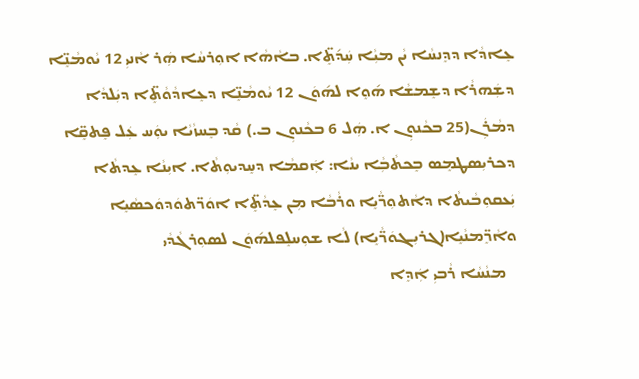ܥܸܐܕܵܐ ܕܕܸܢܚܵܐ ܝܵܢ ܡܝܼܵܐ ܚܲܕ݇ܬܸ̈ܐ. ܒܐܵܗܵܐ ܐܘܼܪܚܵܐ ܗܲܪ ܐܵܢܝܼ 12 ܝܵܘܡܵܢܸ̈ܐ ܕܫܲܗܪܵܐ ܕܫܸܡܫܵܐ ܗ݇ܘܸܐ ܠܗ݇ܘܿܢ 12 ܝܵܘܡܵܢܸ̈ܐ ܕܥܸܐܕܵܘܵܬܸ̈ܐ ܕܝܲܠܕܵܐ ܕܡܵܪܲܢ(25 ܒܟܵܢܘܼܢ ܐ. ܗܲܠ 6 ܒܟܵܢܘܼܢ ܒ.) ܩܵܕ ܒܸܚܙܵܝܵܐ ܝܘܲܚ ܥܲܠ ܦܸܬܩܸ̈ܐ ܕܟܪܝܼܣܛܡܸܣ ܒܸܟܬܵܒܼܵܐ ܝܢܵܐ: ܐܲܩܡܵܐ ܕܚܸܕܝܘܼܬܵܐ. ܐܝܼܢܵܐ ܥܸܕܬܵܐ ܝܲܥܩܘܼܒܵܝܬܵܐ ܕܐܵܬܘܼܖ̈ܵܝܸܐ ܘܪܵܒܵܐ ܡܼܢ ܥܸܕܵܬܸ̈ܐ ܐܘܿܖ̈ܬܘܿܕܘܿܟܣܵܝܸܐ ܘܐܵܖܸ̈ܡܢܵܝܸܐ(ܓܪܝܼܓܘܿܖ̈ܵܝܸܐ) ܠܵܐ ܫܘܼܚܠܸܦܠܗ݇ܘܿܢ ܠܣܘܼܪܓܵܕܵܝ
   ܡܢܵܚܵܐ ܪܵܒܝܼ ܐܲܕܸܐ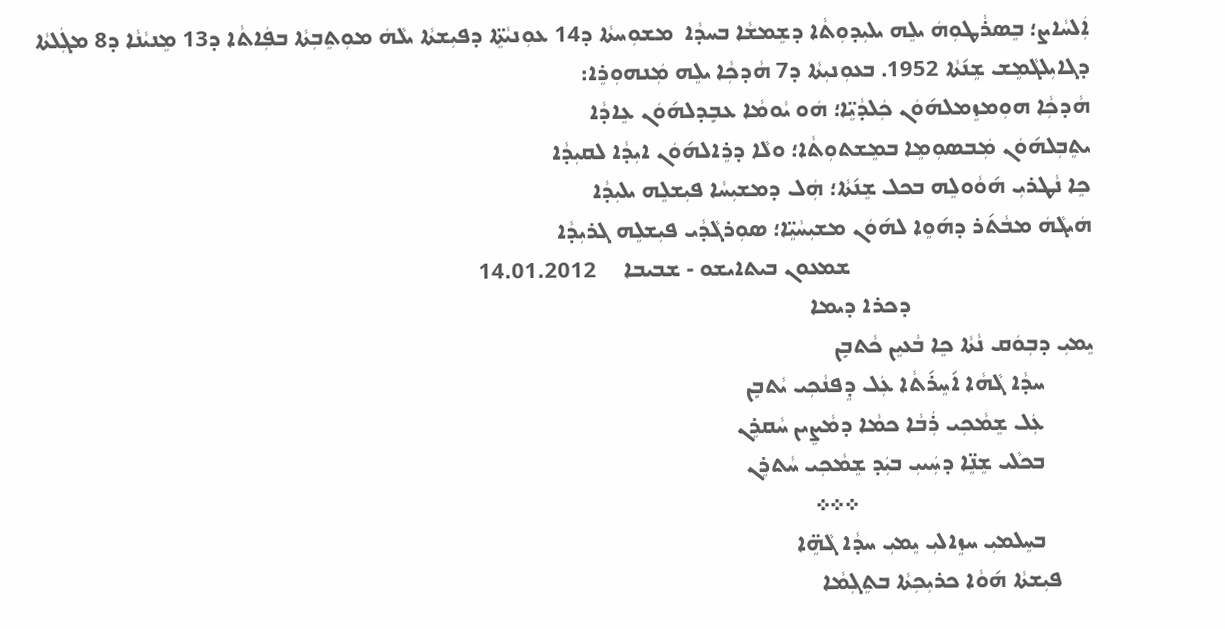ܐܲܠܚܵܐܨ؛ ܒܸܣܪܵܛܘܼܗܿ ܝܠܸܗ ܝܠܝܼܕܘܼܬܵܐ ܕܫܸܡܫܵܐ ܒܚܕܵܐ  ܡܫܘܼܚܬܵܐ ܕ14 ܥܘܼܢܝܵܬܸ̈ܐ ܕܦܝܼܫܬܵܐ ܝܠܵܗܿ ܡܘܼܬܸܒܼܬܵܐ ܒܦܲܐܬܵܐ ܕ13 ܡܸܢܝܵܢܵܐ ܕ8 ܡܓܲܠܬܵܐ ܕܓܐܝܼܠܓܵܡܸܫ ܫܸܢ݇ܬܵܐ 1952. ܒܥܘܼܢܝܼܬܵܐ ܕ7 ܗܵܕܟܼܵܐ ܝܠܸܗ ܡܲܢܗܘܼܪܸܐ:
ܗܵܕܟܼܵܐ ܗܘܼܡܙܸܡܠܗ݇ܘܿܢ ܟܲܠܕܵܝܸ̈ܐ؛ ܗܿܘ ܝܵܘܡܵܐ ܥܒܼܸܕܠܗ݇ܘܿܢ ܥܸܐܕܵܐ
ܝܬܸܒܼܠܗ݇ܘܿܢ ܡܲܒܣܘܼܡܸܐ ܒܡܸܫܬܘܼܬܵܐ؛ ܘܠܵܐ ܕܪܸܐܠܗ݇ܘܿܢ ܐܝܼܕܵܐ ܠܩܝܼܕܵܐ
ܟܸܐ ܢܵܛܪܝܼ ܗ݇ܘܵܘܠܸܗ ܒܟܠ ܫܸܢ݇ܬܵܐ؛ ܗܲܠ ܕܡܫܝܼܚܵܐ ܦܝܼܫܠܸܗ ܝܠܝܼܕܵܐ
ܗܿܝܓܵܗܿ ܡܒܵܬ݇ܪ ܕܗ݇ܘܸܐ ܠܗ݇ܘܿܢ ܡܫܝܼܚܵܝܸ̈ܐ؛ ܣܘܼܪܓܵܕܵܝ ܦܝܼܫܠܸܗ ܓܪܝܼܕܵܐ
                                            ܫܡܥܘܢ ܒܝܬܐܝܫܘ - ܫܒܝܒܐ     14.01.2012
                                 ܕܟܪܐ ܕܝܡܐ
ܝܸܡܝܼ ܕܒܼܘܿܩ ܢܵܬܵܐ ܟܸܐ ܒܵܥܝܸܢ ܟܵܬܒܼܸܢ
         ܚܕܵܐ ܓܵܗܵܐ ܐ݇ܚܸܪ݇ܬܵܐ ܥܲܠ ܕܸܦܢܵܟܼܝ ܝܵܬܒܼܸܢ
         ܥܲܠ ܫܸܡܵܟܼܝ ܪܲܒܵܐ ܟܡܵܐ ܕܡܵܨܸܝܢ ܚܵܩܪܸܢ
         ܒܟܠܵܝ ܫܸܢܸ̈ܐ ܕܚܲܝܝܼ ܒܝܲܕ ܫܸܡܵܟܼܝ ܚܵܬܪܸܢ
                                           ܀܀܀
         ܒܚܸܠܡܝܼ ܚܙܸܐܠܝܼ ܝܸܡܝܼ ܚܕܵܐ ܓܵܗܸ̈ܐ
      ܦܝܼܫܬܵܐ ܗ݇ܘܵܐ ܟܪܝܼܟܼܬܵܐ ܒܬܸܓܼܡܵܐ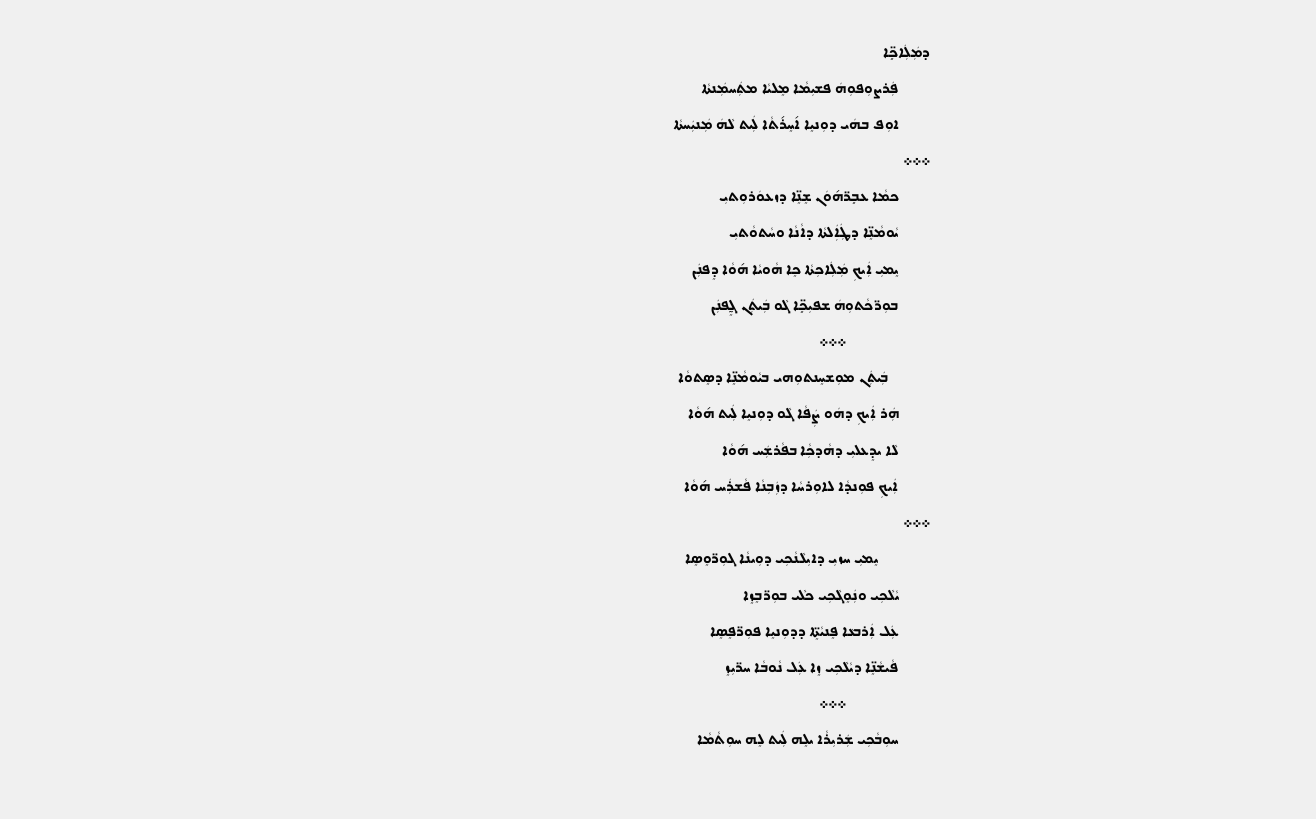ܕܡܲܠܲܐܟܼܸ̈ܐ
         ܦܲܪܨܘܼܦܘܼܗܿ ܦܫܝܼܡܵܐ ܡܸܠܝܵܐ ܡܬܲܚܡܲܢܬܵܐ
         ܐܘܼܦ ܒܗܿܝ ܕܘܼܢܝܸܐ ܐ݇ܚܸܪ݇ܬܵܐ ܠܲܝܬ ܠܵܗܿ ܡܲܢܝܲܚܬܵܐ
܀܀܀
         ܟܡܵܐ ܥܒܼܸܖ̈ܗ݇ܘܿܢ ܫܸܢܸ̈ܐ ܕܙܥܘܿܪܘܼܬܝܼ
         ܝܵܘܡܵܢܸ̈ܐ ܕܛܲܐܲܠܬܵܐ ܕܐܵܢܵܐ ܘܚܵܬܘܵܬܝܼ
         ܝܸܡܝܼ ܐܲܝܟܼ ܡܲܠܲܐܟܼܬܵܐ ܟܸܐ ܗܵܘܝܵܐ ܗ݇ܘܵܐ ܕܸܦܢܲܢ
         ܒܘܼܖ̈ܟܵܬܘܼܗܿ ܫܦܝܼܟܼܸ̈ܐ ܓܵܘ ܒܲܝܬܲܢ ܓ̰ܸܦܢܲܢ
                        ܀܀܀
            ܒܲܝܬܲܢ ܡܘܼܫܚܸܢܬܘܼܗܝ ܒܝܵܘܡܵܢܸ̈ܐ ܕܣܸܬܘܵܐ
         ܗܲܪ ܐܲܝܟܼ ܕܗܿܘ ܨܲܦܵܐ ܓܵܘ ܕܘܼܢܝܸܐ ܠܲܝܬ ܗ݇ܘܵܐ
         ܠܵܐ ܝܕܸܥܠܝܼ ܕܗܵܕܟܼܵܐ ܒܦܵܪܫܲܚ ܗ݇ܘܵܐ
         ܐܲܝܟܼ ܦܘܼܢܕܵܐ ܠܐܘܼܪܚܵܐ ܕܙܲܒܼܢܵܐ ܦܵܫܪܲܚ ܗ݇ܘܵܐ
܀܀܀
               ܝܸܡܝܼ ܚܙܝܼ ܕܐܝܼܠܵܢܵܟܼܝ ܕܘܼܝܢܵܐ ܓܘܼܖ̈ܘܸܣܸܐ
         ܝܵܠܵܟܼܝ ܘܢܲܘܸܓܵܟܼܝ ܟܠܵܝ ܒܘܼܖ̈ܒܸܙܸܐ
         ܥܲܠ ܐܲܪܒܥܵܐ ܦܸܢܝܵܬܸ̈ܐ ܕܕܘܼܢܝܸܐ ܦܘܼܖ̈ܦܸܣܸܐ
         ܦܵܝܫܵܢܸ̈ܐ ܕܝܵܠܵܟܼܝ ܙܸܐ ܥܲܠ ܢܵܘܒܵܐ ܚܖ̈ܝܼܙܸ
                        ܀܀܀
         ܚܘܼܒܵܟܼܝ ܫܲܪܝܼܪܵܐ ܝܠܸܗ ܠܲܝܬ ܠܸܗ ܚܘܼܬܵܡܵܐ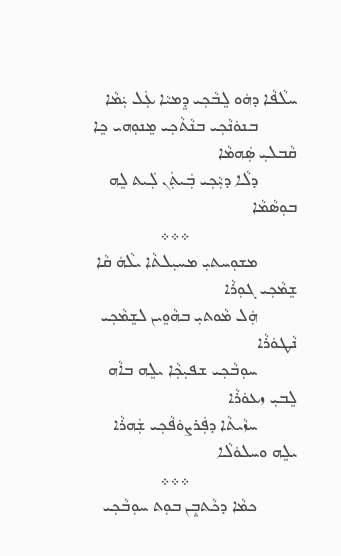ܚܠܵܦܵܐ ܕܗܿܘ ܠܸܒܵܟܼܝ ܕܸܡܝܵܐ ܥܲܠ ܝܲܡܵܐ
         ܒܢܘܿܢܵܟܼܝ ܒܢܵܬܵܟܼܝ ܡܸܢܘܼܗܝ ܟܸܐ ܩܵܒܠܝܼ ܣܲܗܡܵܐ
         ܕܠܵܐ ܕܝܼܵܟܼܝ ܒܲܝܬܲܢ ܠܲܝܬ ܠܸܗ ܒܘܼܣܵܡܵܐ
                        ܀܀܀
         ܡܫܘܼܚܬܝܼ ܡܚܝܼܠܬܵܐ ܝܠܵܗܿ ܩܵܐ ܫܸܡܵܟܼܝ ܓܘܼܪܵܐ
         ܗܲܠ ܡܵܘܬܝܼ ܒܗܵܘܸܝܢ ܠܫܸܡܵܟܼܝ ܢܵܛܘܿܪܵܐ
         ܚܘܼܒܵܟܼܝ ܫܦܝܼܟܼܵܐ ܝܠܸܗ ܒܐܵܗ ܠܸܒܝܼ ܙܥܘܿܪܵܐ
         ܚܙܵܝܬܵܐ ܕܦܲܪܨܘܿܦܵܟܼܝ ܫܲܗܪܵܐ ܝܠܸܗ ܘܚܠܘܿܠܵܐ
                        ܀܀܀
         ܟܡܵܐ ܕܟܵܬܒܼܸܢ ܒܘܼܬ ܚܘܼܒܵܟܼܝ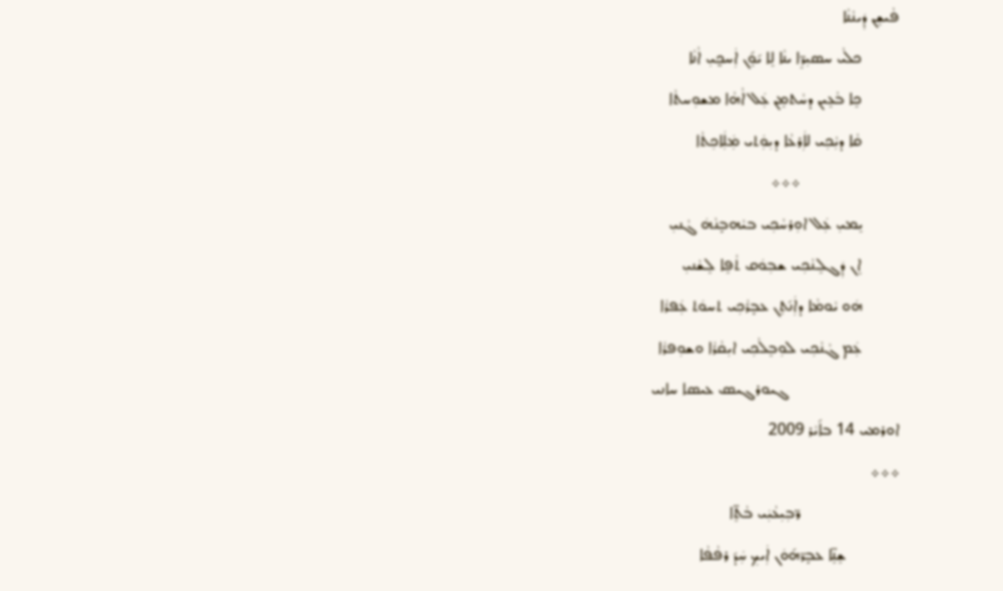ܦܵܝܫܸܢ ܕܲܝܢܵܢܵܐ
         ܟܠܵܝ ܚܣܝܼܖܸ̈ܐ ܝܢܵܐ ܠܸܐ ܝ݇ܘܸ݇ܢ ܐܲܚܟ̰ܝܼ ܐܵܢܵܐ
         ܟܸܐ ܒܵܥܸܝܢ ܕܚܵܬܡܸܢ ܥܲܠ ܐܵܗܵܐ ܡܫܘܼܚܬܵܐ
         ܩܵܐ ܕܝܼܵܟܼܝ ܠܐܲܪܥܵܐ ܕܝܼܘܲܬܝ ܡܲܠܲܐܟܼܬܵܐ
                        ܀܀܀
         ܝܸܡܝܼ ܥܲܠ ܐܘܼܪܚܵܟܼܝ ܒܝܵܗܒܼܸܢܵܗܿ ܓܵܢܝܼ
         ܐܸܢ ܕܲܓܠܸܢܵܟܼܝ ܫܒܼܘܿܩ ܬܵܦܸܐ ܠܸܫܵܢܝܼ
         ܗܿܘ ܝܵܘܡܵܐ ܕܐܲܢ݇ܬܸܢ ܥܒܼܸܪܵܟܼܝ ܬܚܘܿܬ ܥܲܦܪܵܐ
         ܥܲܡ ܓܵܢܵܟܼܝ ܠܘܼܒܸܠܵܟܼܝ ܐܝܼܩܵܪܵܐ ܘܫܘܼܦܪܵܐ
                           ܓܝܘܪܓܝܣ ܥܝܣܐ ܚܐܢܝ
ܐܘܪܡܝ 14 ܒܐ݇ܝܵܪ 2009
܀܀܀
                        ܖ̈ܒܼܝܼܥܵܝܲܝ ܒܵܬܸ̈ܐ
             ܫܸܢܸ̈ܐ ܥܒܼܸܖ̈ܗ݇ܘܿܢ ܐܲܝܟܼ ܚܲܕ݇ ܪܦܵܦܵܐ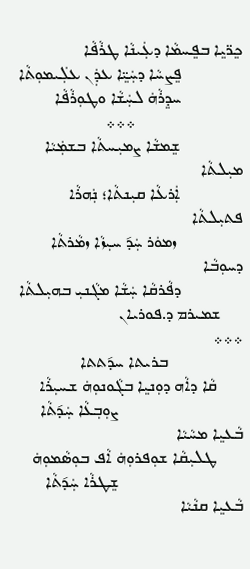ܟܸܖ̈ܝܸܐ ܒܦܸܚܡܵܐ ܕܥܲܝܢܵܐ ܛܪܵܦܵܐ
              ܦܸܨܚܵܐ ܕܚܲܝܸ̈ܐ ܥܕܲܢ ܥܠܲܝܡܘܼܬܵܐ
              ܚܕܸܪܵܗܿ ܠܚܲܫܵܐ ܘܛܘܼܪܵܦܵܐ
                        ܀܀܀
              ܫܸܡܫܵܐ ܨܡܝܼܚܬܵܐ ܒܫܡܲܝܵܐ ܡܝܼܠܬܵܐ
              ܐܲܪܥܵܐ ܩܝܼܢܬܵܐ؛ ܢܲܗܪܵܐ ܦܬܝܼܠܬܵܐ
               ܙܡܘܿܪ ܚܲܕ݇ ܚܝܼܙܵܐ ܙܡܵܪܬܵܐ ܕܚܘܼܒܵܐ
              ܕܦܵܪܩܵܐ ܚܲܫܵܐ ܡܓܵܢܝܼ ܒܗܝܼܠܬܵܐ
     ܫܡܝܪܡ ܕ.ܦܘܪܝܐܢ
܀܀܀
                 ܒܪܝܬܐ ܚܕ݇ܬܬܐ
      ܩܵܐ ܕܐܵܗ ܕܘܼܢܝܸܐ ܒܓܵܘܢܘܼܗܿ ܫܚܝܼܪܵܐ
                            ܨܘܼܒܼܥܵܐ ܚܲܕ݇ܬܵܐ ܒܵܥܝܸܐ ܡܚܵܝܵܐ
      ܛܠܝܼܩܵܐ ܫܘܼܦܪܘܼܗܿ ܐܵܦ ܒܘܼܣܵܡܘܼܗܿ
                            ܫܸܛܪܵܐ ܚܲܕ݇ܬܵܐ ܒܵܥܝܸܐ ܩܢܵܝܵܐ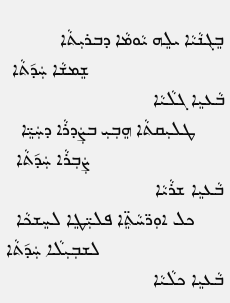ܒܸܓܢܵܝܵܐ ܝܠܸܗ ܝܵܘܡܵܐ ܕܒܪܝܼܬܵܐ
                            ܫܸܡܫܵܐ ܚܲܕ݇ܬܵܐ ܒܵܥܝܸܐ ܓܠܵܝܵܐ
      ܛܠܝܼܩܬܵܐ ܗܸܒܼܝܼ ܒܨܲܕܪܵܐ ܕܚܲܝܸ̈ܐ
                            ܨܲܒܼܪܵܐ ܚܲܕ݇ܬܵܐ ܒܵܥܝܸܐ ܫܪܵܝܵܐ
      ܟܠ ܐܘܼܖ̈ܚܵܬܸ̈ܐ ܦܠܝܼ̈ܛܸܐ ܠܚܸܫܟܵܐ
                          ܠܫܒܼܝܼܠܵܐ ܚܲܕ݇ܬܵܐ ܒܵܥܝܸܐ ܟܠܵܝܵܐ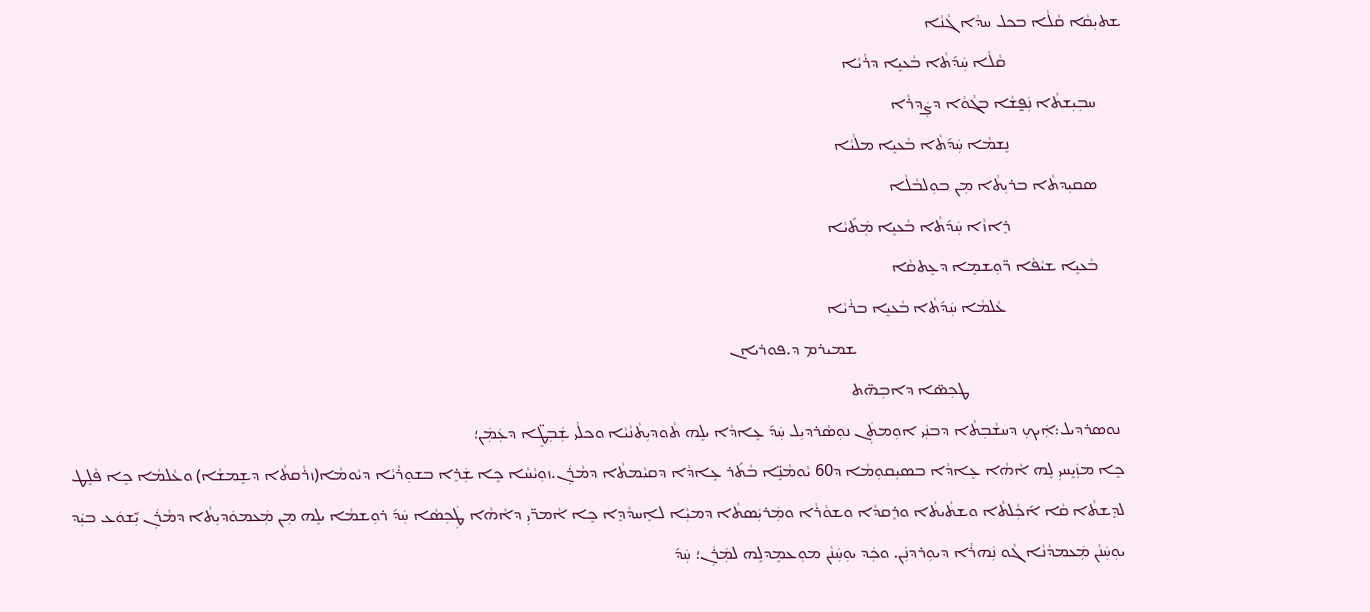ܫܬܝܼܩܵܐ ܩܵܠܵܐ ܒܟܠ ܚܕܵܐ ܓܵܢܵܐ
                            ܩܵܠܵܐ ܚܲܕ݇ܬܵܐ ܒܵܥܝܸܐ ܕܪܵܝܵܐ
      ܚܒܼܝܼܫܬܵܐ ܢܲܦ̰ܫܵܐ ܒܓܵܘܵܐ ܕܨܲܕܪܵܐ
                           ܢܸܫܡܵܐ ܚܲܕ݇ܬܵܐ ܒܵܥܝܸܐ ܡܠܵܝܵܐ
      ܣܩܝܼܕܬܵܐ ܒܪܝܼܬܵܐ ܡܼܢ ܒܘܼܠܒܵܠܵܐ
                           ܪܸܐܙܵܐ ܚܲܕ݇ܬܵܐ ܒܵܥܝܸܐ ܡܲܬ݇ܝܵܐ
      ܒܵܥܝܸܐ ܫܝܵܦܵܐ ܖ̈ܘܼܫܡܸܐ ܕܥܸܬܩܵܐ
                            ܥܵܠܡܵܐ ܚܲܕ݇ܬܵܐ ܒܵܥܝܸܐ ܒܪܵܝܵܐ
                                                                ܫܡܝܪܡ ܕ.ܦܘܪܝܐܢ
                                     ܛܟܼܣ̈ܐ ܕܐܒܼܗ̈ܬ
 ܢܘܣܪܕܝܠ:ܐܲܝܟܼ ܕܚܫܵܒܼܬܵܐ ܕܒܢܲܝ ܐܘܼܡܬܲܢ ܢܘܼܣܵܪܕܝܼܠ ܚܲܕ݇ ܥܸܐܕܵܐ ܝܠܸܗ ܬܵܘܕܝܼܬܵܢܵܝܵܐ ܘܟܠܵܝ ܫܲܒܼܛܸ̈ܐ ܕܥܲܡܲܢ؛
ܟܸܐ ܡܙܲܝܸܚܝܼ ܠܸܗ ܐܵܗܵܐ ܥܸܐܕܵܐ ܒܣܝܼܩܘܼܡܵܐ ܕ60 ܝܵܘܡܵܢܸ̈ܐ ܒܵܬ݇ܪ ܥܸܐܕܵܐ ܕܩܝܵܡܬܵܐ ܕܡܵܪܲܢ.ܙܘܼܝܵܚܵܐ ܟܸܐ ܫܲܪܸܐ ܒܫܘܼܪܵܝܵܐ ܕܝܵܘܡܵܐ(ܙܪܵܩܬܵܐ ܕܫܸܡܫܵܐ) ܘܥܵܠܡܵܐ ܟܸܐ ܦܵܠܸܛ ܠܕܸܫܬܵܐ ܩܵܐ ܐ݇ܟܼܵܠܬܵܐ ܘܫܬܵܝܬܵܐ ܘܪܸܩܕܵܐ ܘܫܘܵܪܵܐ ܘܡܲܪܝܲܣܬܵܐ ܕܡܝܼܵܐ ܠܐܸܚܕܵܕܸܐ ܟܸܐ ܐܵܡܖ̈ܝܼ ܕܐܵܗܵܐ ܛܲܟܼܣܵܐ ܚܲܕ݇ ܪܘܼܫܡܵܐ ܝܠܸܗ ܡܼܢ ܡܲܥܡܘܿܕܝܼܬܵܐ ܕܡܵܪܲܢ ܝܑܼܫܘܿܥ ܒܝܲܕ ܝܘܼܚܲܢܵܢ ܡܲܥܡܕܵܢܵܐ ܓܵܘ ܢܲܗܪܵܐ ܕܝܘܼܪܕܢܲܢ. ܘܟܲܕ ܝܘܼܚܲܢܵܢ ܡܘܼܥܡܸܕܠܸܗ ܠܡܲܪܲܢ؛ ܚܲܕ݇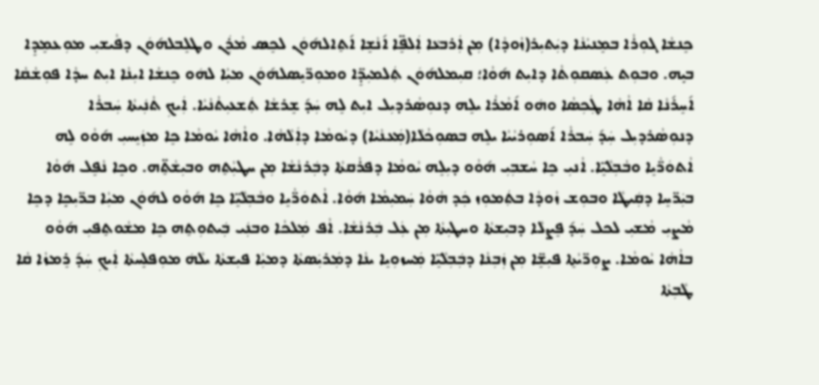ܟܸܢܫܵܐ ܓܘܼܪܵܐ ܒܡܸܢܝܵܢܵܐ ܕܝܲܬܝܼܪ(ܙܵܘܕܵܐ) ܡܼܢ ܐܲܪܒܥܵܐ ܐܲܠܦܸ̈ܐ ܐ݇ܢܵܫܸܐ ܐ݇ܬܸܐܠܗ݇ܘܿܢ ܠܟܸܣ ܡܵܪܲܢ ܘܛܠܸܒܠܗ݇ܘܿܢ ܕܦܵܝܫܝܼ ܡܘܼܥܡܸܕܸܐ ܒܝܼܸܗ. ܘܒܘܼܬ ܥܲܣܩܘܼܬܵܐ ܕܐܝܼܬ ܗ݇ܘܵܐ؛ ܩܝܼܡܠܗ݇ܘܿܢ ܬܲܠܡܝܼܕܸ̈ܐ ܘܡܘܼܖ̈ܝܸܣܠܗ݇ܘܿܢ ܡܝܼܵܐ ܠܗܿܘ ܟܸܢܫܵܐ ܐܝܼܢܵܐ ܐܝܼܬ ܚܕܵܐ ܦܘܼܫܵܩܵܐ ܐ݇ܚܸܪ݇ܢܵܐ ܩܵܐ ܐܵܗܵܐ ܛܲܟܼܣܵܐ ܘܗܿܘ ܐ݇ܡܵܪܵܐ ܝܠܸܗ ܕܢܘܼܣܵܪܕܝܼܠ ܐܝܼܬ ܠܸܗ ܚܲܕ݇ ܫܸܪܫܵܐ ܬܲܫܥܝܼܬܵܢܵܝܵܐ. ܐܲܝܟܼ ܬܵܢܲܝܬܵܐ ܚܲܒܪܵܐ ܕܢܘܼܣܵܪܕܝܼܠ ܚܲܕ݇ ܚܲܒܪܵܐ ܐ݇ܣܘܼܪܝܵܝܵܐ ܝܠܸܗ ܒܣܘܼܟܵܠܵܐ(ܡܲܥܢܵܝܵܐ) ܕܝܵܘܡܵܐ ܕܐܲܠܵܗܵܐ. ܘܐܵܗܵܐ ܝܵܘܡܵܐ ܟܸܐ ܡܙܲܝܸܚܝܼ ܗ݇ܘܵܘ ܠܸܗ ܐܵܬܘܿܖ̈ܵܝܸܐ ܘܒܵܒܼܠܵܝܸ̈ܐ. ܐܵܢܝܼ ܟܸܐ ܚܵܫܒܼܝܼ ܗ݇ܘܵܘ ܕܝܼܠܸܗ ܝܵܘܡܵܐ ܕܦܪܵܩܬܵܐ ܕܒܲܪܢܵܫܵܐ ܡܼܢ ܚܛܝܼܵܬܸܗ ܘܒܝܼܫܵܬܸ̈ܗ. ܘܟܸܐ ܢܵܦܸܠ ܗ݇ܘܵܐ ܒܝܲܖ̈ܚܸܐ ܕܩܲܝܛܵܐ ܘܒܘܼܫ ܙܵܘܕܵܐ ܒܬܲܡܘܼܙ ܟܲܕ ܗܵܘܵܐ ܚܲܡܝܼܡܵܐ ܗ݇ܘܵܐ. ܐܵܬܘܿܖ̈ܵܝܸܐ ܘܒܵܒܼܠܵܝܸ̈ܐ ܟܸܐ ܗ݇ܘܵܘ ܠܗ݇ܘܿܢ ܡܝܼܵܐ ܒܖ̈ܝܼܟܼܸܐ ܕܟܸܐ ܡܵܨܝܼ ܡܵܫܝܼ ܠܟܠ ܚܲܕ݇ ܦܸܨܠܵܐ ܕܒܝܼܫܬܵܐ ܘܚܛܝܼܬܵܐ ܡܼܢ ܥܲܠ ܒܲܪܢܵܫܵܐ. ܐܵܦ ܡܲܠܟܵܐ ܘܒܢܲܝ ܒܲܝܬܘܼܬܸܗ ܟܸܐ ܡܫܵܘܬܸܦܝܼ ܗ݇ܘܵܘ ܒܐܵܗܵܐ ܝܵܘܡܵܐ. ܨܘܼܖ̈ܝܵܬܸܐ ܦܝܼܫܸ̈ܐ ܡܼܢ ܙܲܒܼܢܵܐ ܕܒܲܒܼܠܵܝܸ̈ܐ ܡܲܚܙܘܼܝܸܐ ܝܢܵܐ ܕܡܲܪܝܲܣܬܵܐ ܕܡܝܼܵܐ ܦܝܼܫܬܵܐ ܝܠܵܗܿ ܡܘܼܦܠܸܚܬܵܐ ܐܲܝܟܼ ܚܲܕ݇ ܪܸܡܙܵܐ ܩܵܐ ܛܵܒܼܬܵܐ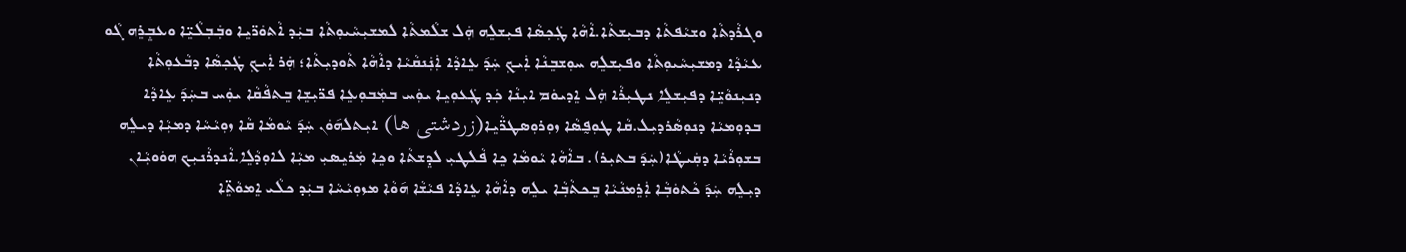ܘܓܪܵܕܬܵܐ ܘܫܝܵܦܬܵܐ ܕܒܝܼܫܬܵܐ.ܐܵܗܵܐ ܛܲܟܼܣܵܐ ܦܝܼܫܠܸܗ ܗܲܠ ܫܠܵܡܬܵܐ ܠܡܫܝܼܚܵܝܘܼܬܵܐ ܒܝܲܕ ܐܵܬܘܿܖ̈ܝܸܐ ܘܒܲܒܼܠܵܝܸ̈ܐ ܘܥܒܼܸܪܸܗ ܓܵܘ ܥܝܵܕܵܐ ܕܡܫܝܼܚܵܝܘܼܬܵܐ ܘܦܝܼܫܠܸܗ ܚܘܼܫܒܸܢܵܐ ܐܲܝܟܼ ܚܲܕ݇ ܥܸܐܕܵܐ ܐܲܢܲܢܩܵܝܵܐ ܕܐܵܗܵܐ ܬܵܘܕܝܼܬܵܐ؛ ܗܲܪ ܐܲܝܟܼ ܛܲܟܼܣܵܐ ܕܒܵܥܘܼܬܵܐ ܕܢܝܼܢܘܵܝܸ̈ܐ ܕܦܝܼܫܠܸܐ ܢܛܝܼܪܵܐ ܗܲܠ ܐܸܕܝܘܿܡ ܐܝܼܢܵܐ ܟܲܕ ܛܲܥܘܼܝܸܐ ܝܘܲܚ ܒܡܲܒܘܼܥܸܐ ܦܖ̈ܝܼܫܸܐ ܒܸܬܦܵܩܵܐ ܝܘܲܚ ܒܚܲܕ݇ ܥܸܐܕܵܐ ܒܕܘܼܡܝܵܐ ܕܢܘܼܣܵܪܕܝܼܠ.ܩܵܐ ܛܘܼܦ̰ܣܵܐ ܙܘܼܪܘܼܣܛܖ̈ܵܝܸܐ(زردشتی ها) ܐܝܼܬܠܗ݇ܘܿܢ ܚܲܕ݇ ܝܵܘܡܵܐ ܩܵܐ ܙܘܼܝܵܚܵܐ ܕܡܝܼܵܐ ܕܝܠܸܗ ܒܫܘܼܪܵܝܵܐ ܕܩܲܝܛܵܐ(ܚܲܕ݇ ܒܬܝܼܪ). ܒܐܵܗܵܐ ܝܵܘܡܵܐ ܟܸܐ ܦܵܠܛܝܼ ܠܕܸܫܬܵܐ ܘܟܸܐ ܡܲܪܝܸܣܝܼ ܡܝܼܵܐ ܠܐܘܼܕܵܠܸܐ.ܐܵܢܕܪܵܢܝܼܟ ܗܘܿܘܝܼܵܐܢ ܕܝܼܠܸܗ ܚܲܕ݇ ܟܵܬܘܿܒܼܵܐ ܐܲܪܸܡܢܵܝܵܐ ܒܸܟܬܵܒܼܵܐ ܝܠܸܗ ܕܐܵܗܵܐ ܥܸܐܕܵܐ ܦܝܵܫܵܐ ܗ݇ܘܵܐ ܡܙܘܼܝܵܚܵܐ ܒܝܲܕ ܟܠܵܝ ܐܸܡܘܵܬܸ̈ܐ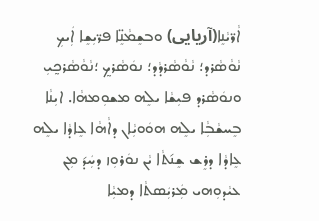ܐܵܖ̈ܝܵܢܸܐ(آریایی) ܘܒܫܸܡܵܢܸ̈ܐ ܦܖ̈ܝܼܫܸܐ ܐܲܝܟܼ ܢܵܘܵܣܵܪܕ؛ ܢܵܘܵܣܵܪܕܵܕ؛ ܢܘܿܣܵܪܟ̰ ؛ܢܵܘܵܣܵܪܟ̰ܝܼ ܘܢܘܿܣܵܪܕ ܦܝܼܫܵܐ ܝܠܸܗ ܡܫܘܼܡܗܵܐ. ܐܝܼܢܵܐ ܒܸܚܫܵܒܼܵܐ ܝܠܸܗ ܗܘܿܘܝܼܵܐܢ ܕܐܵܗܵܐ ܥܸܐܕܵܐ ܝܠܸܗ ܥܸܐܕܵܐ ܕܪܸܫ ܫܸܢ݇ܬܵܐ ܝܵܢ ܢܘܿܪܘܼܙ ܕܚܲܕ݇ ܡܼܢ ܥܝܵܕܘܼܗܝ ܡܲܪܝܲܣܬܵܐ ܕܡܝܼܵܐ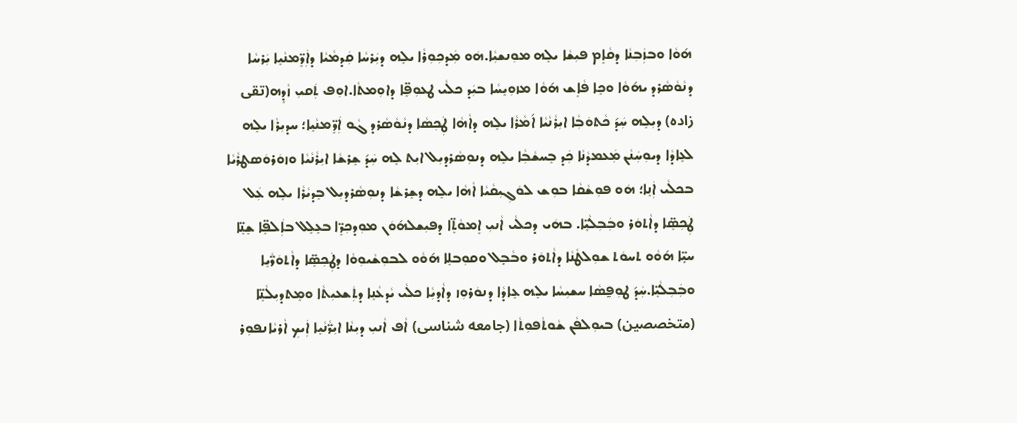ܗ݇ܘܵܐ ܘܒܙܲܒܼܢܵܐ ܕܩܵܐܸܡ ܦܝܼܫܵܐ ܝܠܸܗ ܡܘܼܢܫܝܼܵܐ.ܗܿܘ ܡܲܕܟܼܘܼܪܵܐ ܝܠܸܗ ܕܝܲܪܚܵܐ ܩܲܕܡܵܝܵܐ ܕܐܲܖܸ̈ܡܢܵܝܸܐ ܝܲܪܚܵܐ ܕܢܵܘܵܣܵܪܕ ܝܗ݇ܘܵܐ ܘܟܸܐ ܦܵܐܸܫ ܗ݇ܘܵܐ ܡܙܘܼܝܸܚܵܐ ܒܝܲܕ ܟܠܵܝ ܛܥܘܼܦܸ̈ܐ ܕܐܘܼܡܬܵܐ.ܐܘܼܦ ܬܲܩܝܼ ܙܵܕܸܗ(تقی زاده) ܕܝܼܠܸܗ ܚܲܕ݇ ܟܵܬܘܿܒܼܵܐ ܐܝܼܪܵܢܵܝܵܐ ܐ݇ܡܵܪܵܐ ܝܠܸܗ ܕܐܵܗܵܐ ܛܲܟܼܣܵܐ ܕܢܵܘܵܣܵܪܕ ܓܵܘ ܐܲܖܸ̈ܡܢܵܝܸܐ؛ ܚܕܝܼܪܵܐ ܝܠܸܗ ܠܥܸܐܕܵܐ ܕܝܘܼܚܲܢܵܢ ܡܲܥܡܕܵܢܵܐ ܟܲܕ ܒܸܚܫܵܒܼܵܐ ܝܠܸܗ ܕܢܘܼܣܵܪܕܝܼܠ ܐܝܼܬ ܠܸܗ ܚܲܕ݇ ܫܸܪܫܵܐ ܐܝܼܪܵܢܵܝܵܐ ܘܙܘܿܪܘܿܣܛܪܵܝܵܐ ܒܟܠܵܝ ܐܲܢܸܐ؛ ܗܿܘ ܦܘܼܫܵܩܵܐ ܒܘܼܫ ܠܘܿܓܼܝܼܩܵܝܵܐ ܐܵܗܵܐ ܝܠܸܗ ܕܫܸܪܫܵܐ ܕܢܘܼܣܵܪܕܝܼܠ ܒܸܕܝܵܪܵܐ ܝܠܸܗ ܥܲܠ ܛܲܟܼܣܸ̈ܐ ܕܐܵܬܘܿܪ ܘܒܲܒܼܠܵܝܸ̈ܐ. ܒܗܿܝ ܕܟܠܵܝ ܐܵܢܝܼ ܐܸܡܘܵܬܸ̈ܐ ܕܦܝܼܫܠܗ݇ܘܿܢ ܡܘܼܕܟܼܖܸ̈ܐ ܒܥܸܠܸܠ ܒܐܲܠܦܸ̈ܐ ܫܸܢܸ̈ܐ ܚܝܼܸ̈ܐ ܗ݇ܘܵܘ ܬܚܘܿܬ ܫܘܼܠܛܵܢܵܐ ܕܐܵܬܘܿܪ ܘܒܵܒܼܸܠ ܘܩܘܼܒܠܸܐ ܗ݇ܘܵܘ ܠܒܘܼܫܵܝܘܼܘܵܐ ܕܛܲܟܼܣܸ̈ܐ ܕܐܵܬܘܿܖ̈ܵܝܸܐ ܘܒܲܒܼܠܵܝܸ̈ܐ.ܚܲܕ݇ ܛܘܼܦ̰ܣܵܐ ܚܫܝܼܚܵܐ ܝܠܸܗ ܥܸܐܕܵܐ ܕܢܘܿܪܘܼܙ ܕܐܵܕܝܼܵܐ ܟܠܵܝ ܝܵܕܥܵܢܸܐ ܕܬܲܫܥܝܼܬܵܐ ܘܡܸܬܕܝܼܠܵܢܸ̈ܐ (متخصصین) ܒܝܘܼܠܦܵܢ ܫܵܘܬܵܦܘܼܬܵܐ (جامعه شناسی) ܐܵܦ ܐܵܢܝܼ ܕܝܼܢܵܐ ܐܝܼܖ̈ܵܢܵܝܸܐ ܐܲܝܟܼ ܐܵܪܝܵܐܢܦܘܼܪ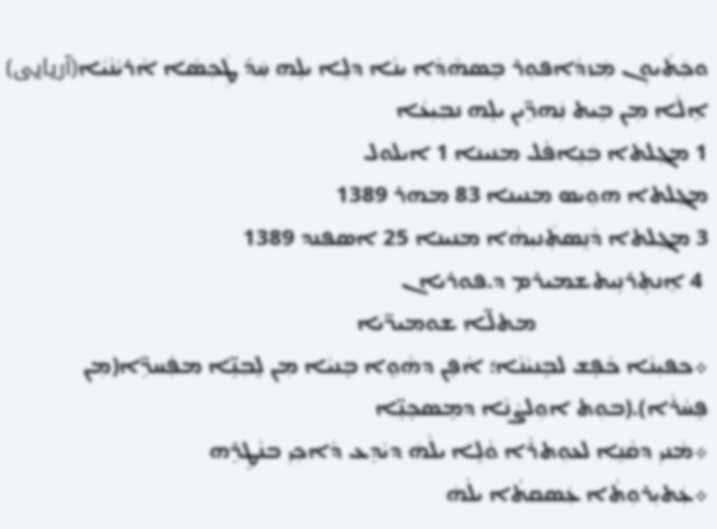ܘܟܲܬܵܝܘܼܢ ܡܲܙܕܵܐܦܘܼܪ ܒܸܣܗܵܕܵܐ ܝܢܵܐ ܕܠܸܐ ܝܠܸܗ ܚܲܕ݇ ܛܲܟܼܣܵܐ ܐܵܪܝܵܢܵܝܵܐ(آریایی) ܐܸܠܵܐ ܡܼܢ ܒܸܝܬ ܢܲܗܖܸ̈ܝܢ ܝܠܸܗ ܢܒܼܝܼܥܵܐ
1 ܡܓܼܠܬܐ ܒܲܢܸܐܦܵܠ ܡܢܝܢܐ 1 ܐܝܠܘܠ
ܡܓܼܠܬܐ ܗܘܼܝܣ ܡܢܝܢܐ 83 ܡܗܪ 1389
3 ܡܓܼܠܬܐ ܕܵܢܸܣܬܲܢܝܼܗܵܐ ܡܢܝܢܐ 25 ܐܣܦܢܕ 1389
 4 ܐܸܢܬܸܪܢܹܝܬܫܡܝܪܡ ܕ.ܦܘܪܝܐܢ
                               ܡܬܠ̈ܐ ܫܘܡܝܖ̈ܝܐ
܀ܟܦܝܼܢܵܐ ܟܵܦܸܫ ܠܒܸܢܝܵܢܵܐ؛ ܐܵܦܸܢ ܕܗܵܘܸܐ ܒܸܢܝܵܐ ܡܼܢ ܠܸܒܼܢܸ̈ܐ ܡܦܲܚܖܸ̈ܐ(ܡܼܢ ܦܸܚܵܪܵܐ).(ܒܘܼܬ ܐܘܼܠܨܵܢܵܐ ܕܡܸܣܟܸܢܸ̈ܐ
܀ܡܵܢܝܼ ܕܩܵܢܸܐ ܠܥܘܼܬܪܵܐ ܘܵܠܸܐ ܝܠܵܗܿ ܕܝܵܕܸܥ ܕܵܐܟܼܝܼ ܒܢܵܛܸܪܸܗ
܀ܥܲܬܝܼܪܘܼܬܵܐ ܥܲܣܩܬܵܐ ܝܠܵܗܿ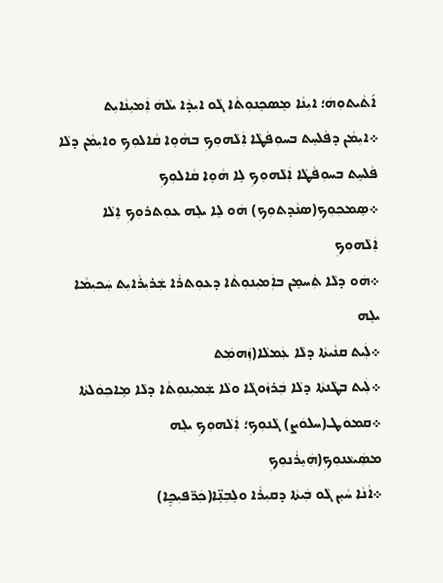ܐ݇ܬܵܝܬܘܼܗܿ؛ ܐܝܼܢܵܐ ܡܸܣܟܸܢܘܼܬܵܐ ܓܵܘ ܐܝܼܕܵܐ ܝܠܵܗܿ ܐܲܡܝܼܢܵܐܝܼܬ
܀ܐܝܼܡܵܢ ܕܦܵܠܚܸܬ ܒܚܘܼܦܵܛܵܐ ܐܲܠܵܗܘܼܟܼ ܒܗܵܘܸܐ ܩܵܐܠܘܼܟܼ ܘܐܝܼܡܵܢ ܕܠܵܐ ܦܵܠܚܸܬ ܒܚܘܼܦܵܛܵܐ ܐܲܠܵܗܘܼܟܼ ܠܸܐ ܗܵܘܸܐ ܩܵܐܠܘܼܟܼ
܀ܣܸܡܟܼܘܼܟܼ(ܣܢܵܕܬܘܼܟܼ) ܗܿܘ ܠܸܐ ܝܠܸܗ ܥܘܼܬܪܘܼܟܼ ܐܸܠܵܐ ܐܲܠܵܗܘܼܟܼ
܀ܗܿܘ ܕܠܵܐ ܬܲܚܡܸܢ ܒܐܲܡܝܼܢܘܼܬܵܐ ܕܥܘܼܬܪܵܐ ܫܲܪܝܼܪܵܐܝܼܬ ܚܲܟܝܼܡܵܐ ܝܠܸܗ
܀ܠܲܝܬ ܩܢܵܝܬܵܐ ܕܠܵܐ ܥܲܡܠܵܐ(ܙܲܗܡܲܬ
܀ܠܲܝܬ ܒܛܵܢܬܵܐ ܕܠܵܐ ܒܲܪܙܵܘܓܵܐ ܘܠܵܐ ܫܲܡܝܼܢܘܼܬܵܐ ܕܠܵܐ ܡܸܐܟܼܘܿܠܬܵܐ
܀ܩܡܘܿܛ(ܚܠܘܿܨ) ܓܵܢܘܼܟܼ؛ ܐܲܠܵܗܘܼܟܼ ܝܠܸܗ ܡܣܲܝܥܵܢܘܼܟܼ(ܗܲܝܸܪܵܢܘܼܟܼ
܀ܐܵܢܵܐ ܚܵܝܸܢ ܓܵܘ ܒܲܝܬܵܐ ܕܩܝܼܪܵܐ ܘܠܸܒܼܢܸ̈ܐ(ܟܲܖ̈ܦܝܼܟ̰ܸܐ)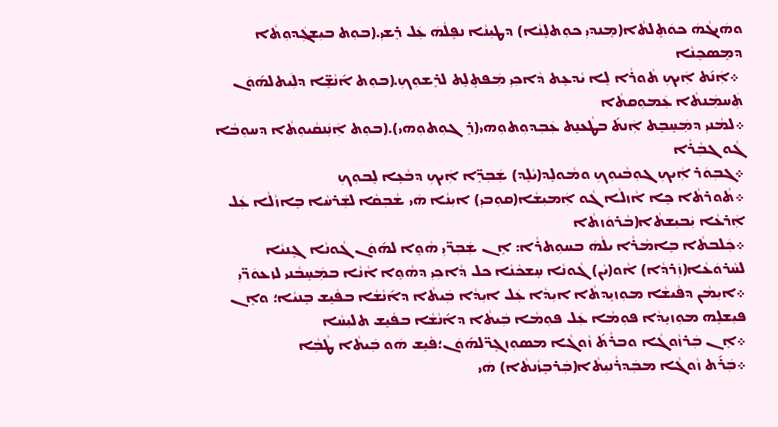ܘܗܿܝܓܵܗܿ ܟܘܿܬܸܠܬܵܐ(ܡܸܢܕܝܼ ܟܘܼܬܠܸܢܵܐ) ܕܛܝܼܢܵܐ ܢܦܸܠܵܗܿ ܥܲܠ ܪܸܫܝܼ.(ܒܘܼܬ ܒܝܼܫܓܲܕܘܼܬܵܐ ܕܡܸܣܟܸܢܵܐ
 ܀ܐܲܢ݇ܬ ܐܲܝܟܼ ܬܵܘܪܵܐ ܠܸܐ ܝܵܕܥܸܬ ܕܵܐܟܼܝܼ ܡܲܦܬܸܠܸܬ ܠܪܸܫܘܼܟܼ.(ܒܘܼܬ ܐ݇ܢܵܫܸ̈ܐ ܕܠܲܝܬܠܗ݇ܘܿܢ ܬܲܚܡܲܢܬܵܐ ܥܲܡܘܼܩܬܵܐ
܀ܠܡܵܢܝܼ ܕܡܲܚܸܒܸܬ ܐܲܢܬ݇ ܒܛܵܥܢܸܬ ܥܲܒܼܕܘܼܬܘܼܗܝ(ܪܸܓܘܼܬܘܼܗܝ).(ܒܘܼܬ ܐܲܢܲܢܩܵܝܘܼܬܵܐ ܕܚܘܼܒܵܐ ܓܵܘ ܓܒܼܵܪܵܐ
܀ܓܒܼܘܿܪ ܐܲܝܟܼ ܓܘܼܒܵܝܘܼܟܼ ܘܡܵܘܠܸܕ(ܝܵܠܸܕ) ܫܲܒܼܖܸ̈ܐ ܐܲܝܟܼ ܕܒܵܥܸܐ ܠܸܒܘܼܟܼ
܀ܬܵܘܪܬܵܐ ܟܸܐ ܐܵܙܠܵܐ ܓܵܘ ܐܲܡܝܼܫܵܐ(ܩܘܼܒܝܼ) ܐܝܼܢܵܐ ܗܿܝ ܫܵܒܼܩܵܐ ܠܫܲܪܚܵܐ ܒܸܐܙܵܠܵܐ ܥܲܠ ܐܲܪܥܵܐ ܝܲܒܝܼܫܬܵܐ(ܒܵܪܘܿܙܬܵܐ
܀ܟܲܠܒܬܵܐ ܒܸܐܡܵܪܵܐ ܝܠܵܗܿ ܒܚܘܼܬܪܵܐ: ܐܸܢ ܫܲܒܼܖ̈ܝܼ ܗܵܘܸܐ ܠܗ݇ܘܿܢ ܓܵܘܢܵܐ  ܓܸܢܝܵܐ ܠܚܵܪܘܿܥܵܐ(ܙܲܪܕܵܐ) ܐܵܘ(ܝܵܢ) ܓܵܘܢܵܐ ܚܸܫܟܵܢܵܐ ܟܠ ܕܵܐܟܼܝܼ ܕܗܵܘܸܐ ܐܵܢܵܐ ܒܡܲܚܸܒܵܢܝ ܠܙܥܘܿܖ̈ܝܼ
܀ܐܝܼܡܵܢ ܕܦܵܝܫܵܐ ܡܘܼܙܝܸܕܬܵܐ ܐܝܼܕܵܐ ܥܲܠ ܐܝܼܕܵܐ ܒܲܝܬܵܐ ܕܐ݇ܢܵܫܵܐ ܒܦܵܝܸܫ ܒܸܢܝܵܐ؛ ܘܐܸܢ ܦܝܼܫܠܸܗ ܡܘܼܙܝܸܕܵܐ ܦܘܼܡܵܐ ܥܲܠ ܦܘܼܡܵܐ ܒܲܝܬܵܐ ܕܐ݇ܢܵܫܵܐ ܒܦܵܝܸܫ ܬܠܝܼܚܵܐ
܀ܐܸܢ ܒܲܪܙܵܘܓܵܐ ܘܒܪܵܬ݇ ܙܵܘܓܵܐ ܡܣܘܼܙܓܸܖ̈ܠܗ݇ܘܿܢ؛ܦܵܝܸܫ ܗܿܘ ܒܲܝܬܵܐ ܛܵܒܼܵܐ
܀ܒܲܪ݇ܬ ܙܵܘܓܵܐ ܡܒܲܕܪܵܢܝܼܬܵܐ(ܒܲܪܒܸܙܵܢܬܵܐ) ܗܿܝ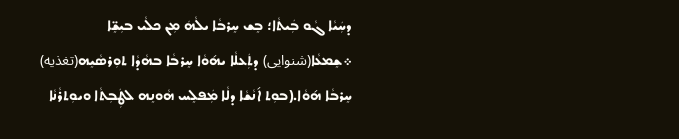ܕܚܲܝܵܐ ܓܵܘ ܒܲܝܬܵܐ؛ ܒܸܫ ܚܸܪܒܵܐ ܝܠܵܗܿ ܡܼܢ ܟܠܵܝ ܒܝܼܫܸ̈ܐ
܀ܫܸܡܥܵܐ(شنوایی) ܕܬܲܥܠܵܐ ܝܗ݇ܘܵܐ ܚܸܪܒܵܐ ܒܗܵܕܵܐ ܬܘܼܪܣܵܝܸܗ(تغذیه) ܚܸܪܒܵܐ ܗ݇ܘܵܐ.(ܒܘܼܬ ܐ݇ܢܵܫܵܐ ܕܠܵܐ ܡܲܦܠܸܚ ܗܵܘܢܸܗ ܠܛܲܒܼܬܵܐ ܘܝܘܼܬܪܵܢܵܐ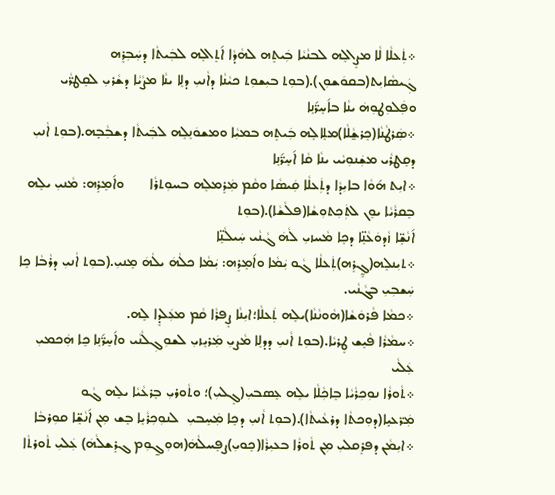܀ܬܲܥܠܵܐ ܠܵܐ ܡܨܸܐܠܸܗ ܠܒܢܵܝܵܐ ܒܲܝܬܸܗ ܠܗܵܕܵܐ ܐ݇ܬܸܐܠܸܗ ܠܒܲܝܬܵܐ ܕܚܲܒܼܪܸܗ ܓܲܝܣܵܐܝܼܬ(ܒܩܘܿܫܘܼܢ).(ܒܘܼܬ ܒܝܼܫܘܼܬ ܟܝܵܢܵܐ ܕܐܵܢܝܼ ܕܠܸܐ ܝܢܵܐ ܡܨܵܝܵܐ ܕܫܵܪܝܼ ܠܩܸܛܖ̈ܵܝ ܘܦܲܠܘܼܛܘܼܗܿ ܝܢܵܐ ܒܐ݇ܚܸܖ̈݇ܢܸܐ
܀ܣܲܪܛܵܢܵܐ(ܟܸܪܫ̰ܵܠܵܐ)ܡܠܸܐܠܸܗ ܒܲܝܬܸܗ ܒܡܝܼܵܐ ܘܡܫܘܿܢܸܠܸܗ ܠܒܲܝܬܵܐ ܕܫܒܼܵܒܼܸܗ.(ܒܘܼܬ ܐܵܢܝܼ ܕܩܸܛܪܵܝ ܡܫܲܢܘܼܝܵܝ ܝܢܵܐ ܩܵܐ ܐ݇ܚܸܖ̈݇ܢܸܐ
܀ܐܝܼܬ ܗ݇ܘܵܐ ܒܐܝܼܕܵܐ ܕܬܲܥܠܵܐ ܩܲܝܣܵܐ ܘܩܵܡ ܡܲܪܸܡܠܸܗ ܒܚܘܼܬܪܵܐ       ܘܐ݇ܡܸܪܸܗ: ܡܵܢܝܼ ܝܠܸܗ ܒܸܩܪܵܝܵܐ ܝܘܸܢ ܠܬܲܟܼܬܘܼܫܵܐ(ܦܠܵܫܵܐ).(ܒܘܼܬ
ܐ݇ܢܵܫܸ̈ܐ ܙܵܕܘܿܥܵܢܸ̈ܐ ܕܟܸܐ ܡܵܚܙܝܼ ܠܵܗܿ ܓܵܢܵܝ ܚܲܝܠܵܢܸ̈ܐ
܀ܬܝܼܢܠܸܗ(ܓ̰ܸܪܸܗ)ܬܲܥܠܵܐ ܓܵܘ ܝܲܡܵܐ ܘܐ݇ܡܸܪܸܗ: ܝܲܡܵܐ ܟܠܵܗܿ ܝܠܵܗܿ ܡܸܢܝܼ.(ܒܘܼܬ ܐܵܢܝܼ ܕܪܵܒܵܐ ܟܸܐ ܚܲܫܒܼܝܼ ܒܓܵܢܵܝ.
܀ܟܡܵܐ ܦܵܪܘܿܫܵܐ(ܗܵܘܢܵܢܵܐ)ܝܠܸܗ ܬܲܥܠܵܐ؛ܐܝܼܢܵܐ ܨܸܦܪܵܐ ܩܵܡ ܡܥܲܠܕܸܐ ܠܸܗ.
܀ܚܡܵܪܵܐ ܦܵܝܸܫ ܛܸܪܝܵܐ.(ܒܘܼܬ ܐܵܢܝܼ ܕܕܠܸܐ ܡܵܨܝܼ ܡܲܪܝܸܙܝܼ ܠܫܘܼܓܼܠܵܢܵܝ ܘܐ݇ܚܸܖ̈݇ܢܸܐ ܟܸܐ ܗܲܟܡܝܼ ܥܲܠܵܝ
܀ܬܵܘܪܵܐ ܢܘܼܟܼܪܵܝܵܐ ܒܸܐܟܼܵܠܵܐ ܝܠܸܗ ܥܸܣܒܝܼ(ܓܸܠܝܼ)؛ ܘܬܵܘܪܝܼ ܒܸܪܥܵܝܵܐ ܝܠܸܗ ܓܵܘ ܡܲܖ̈ܥܝܼܸܐ(ܕܘܼܟܬܵܐ ܕܪܥܵܝܬܵܐ).(ܒܘܼܬ ܐܵܢܝܼ ܕܟܸܐ ܡܲܚܸܒܝܼ  ܠܢܘܼܟܼܪܵܝܸܐ ܒܸܫ ܡܼܢ ܐ݇ܢܵܫܸ̈ܐ ܩܘܼܪܒܵܐ
܀ܐܝܼܡܵܢ ܕܦܪܸܩܠܝܼ ܡܼܢ ܬܵܘܪܵܐ ܒܥܝܼܪܵܐ(ܟܸܘܝܼ)ܨܦܸܚܠܵܗܿ(ܗܘܼܓ̰ܘܼܡ ܓܪܸܫܠܵܗܿ) ܥܲܠܝܼ ܬܵܘܪܬܵܐ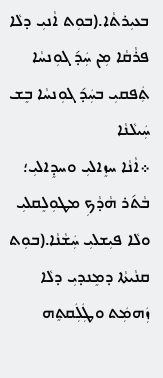ܒܥܝܼܪܬܵܐ.(ܒܘܼܬ ܐܵܢܝܼ ܕܠܵܐ ܦܪܵܩܵܐ ܡܼܢ ܚܲܕ݇ ܓܘܼܢܚܵܐ ܬܲܦܩܝܼ ܒܚܲܕ݇ ܓܘܼܢܚܵܐ ܒܸܫ ܚܲܝܠܵܢܵܐ
܀ܐܵܢܵܐ ܚܙܸܐܠܝܼ ܘܚܕܸܐܠܝܼ؛ ܒܵܬ݇ܪ ܗܵܕܵܟܼ ܡܛܘܼܠܸܩܠܝܼ ܘܠܵܐ ܦܝܼܫܠܝܼ ܚܲܫܵܢܵܐ.(ܒܘܼܬ ܩܢܵܝܬܵܐ ܕܡܸܢܕܝܼ ܕܠܵܐ ܙܲܗܡܲܬ ܘܛܲܠܲܩܬܸܗ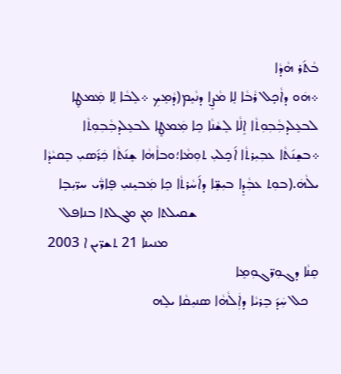ܒܵܬ݇ܪ ܗܵܕܵܐ
܀ܗܿܘ ܕܐܵܟܼܸܠ ܪܵܒܵܐ ܠܸܐ ܡܵܨܸܐ ܕܢܵܝܸܡ(ܕܵܡܸܟܼ ܀ܠܸܒܵܐ ܠܸܐ ܡܲܡܛܸܐ ܠܒܥܸܠܕܒܼܵܒܼܘܼܬܵܐ ܐܸܠܵܐ ܠܸܫܵܢܵܐ ܟܸܐ ܡܲܡܛܸܐ ܠܒܥܸܠܕܒܼܵܒܼܘܼܬܵܐ
܀ܒܫܸܢ݇ܬܵܐ ܥܒܼܝܼܪܬܵܐ ܐ݇ܟܼܸܠܝܼ ܬܘܼܡܵܐ؛ܘܒܐܵܗܵܐ ܫܸܢ݇ܬܵܐ ܟܲܪ݇ܣܝܼ ܒܸܩܝܵܕܵܐ ܝܠܵܗܿ.(ܒܘܼܬ ܥܒܼܵܕܸܐ ܒܝܼܫܸ̈ܐ ܕܐ݇ܚܵܪܬܵܐ ܟܸܐ ܡܲܒܝܸܢܝܼ ܦܸܐܖ̈ܵܝ ܚܖ̈ܝܼܒܼܸܐ
                                  ܫܩܝܠܬܐ ܡܼܢ ܡܓܠܬܐ ܒܢܐܦܠ
                                          ܡܢܝܢܐ 21 ܬܫܖ̈ܝܢ ܐ 2003
ܩܸܢܵܐ ܕܓܘܼܖ̈ܓܘܼܡܸܐ
   ܟܠ ܚܲܕ݇ ܒܸܪܝܵܐ ܕܐܲܠܵܗܵܐ ܣܢܝܼܩܵܐ ܝܠܸܗ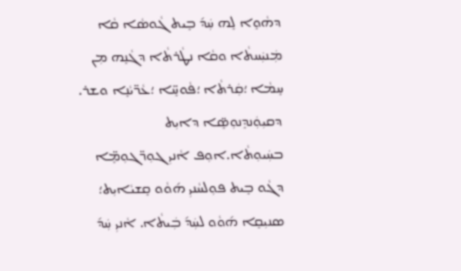ܕܗܵܘܸܐ ܠܸܗ ܚܲܕ݇ ܒܸܝܬ ܓܵܘܣܵܐ ܩܵܐ ܡܲܢܝܲܚܬܵܐ ܘܩܵܐ ܢܛܵܪܬܵܐ ܕܓܵܢܸܗ ܡܼܢ ܚܸܡܵܐ ؛ܩܲܪܬܵܐ ؛ܦܵܘܚܸ̈ܐ ؛ܥܵܖ̈ܝܵܢܸܐ ܘܫܪ. ܕܩܝܼܘܲܢܕܸܢܘܼܣܸ̈ܐ ܕܐܝܼܬ ܒܚܲܝܘܼܬܵܐ.ܐܘܼܦ ܐܵܢܝܼ ܓܘܼܖ̈ܓܘܼܡܸ̈ܐ ܕܓܵܘ ܒܸܝܬ ܦܘܼܠܚܵܢܝܼ ܗ݇ܘܵܘ ܩܸܫܝܵܐܝܼܬ؛ ܣܢܝܼܩܸܐ ܗ݇ܘܵܘ ܠܚܲܕ݇ ܒܲܝܬܵܐ. ܐܵܢܝܼ ܚܲܕ݇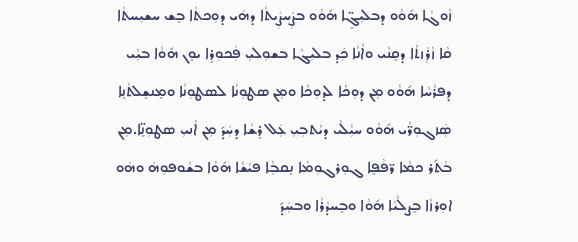ܙܵܘܓܵܐ ܗ݇ܘܵܘ ܕܒܠܝܼܓܸ̈ܐ ܗ݇ܘܵܘ ܒܨܲܚܨܲܝܬܵܐ ܕܗܿܝ ܕܘܼܟܬܵܐ ܒܸܫ ܚܫܝܼܚܬܵܐ ܩܵܐ ܙܵܪܲܙܬܵܐ ܕܩܸܢܵܝ ܘܐܵܢܵܐ ܟܲܕ ܒܠܝܼܓܵܐ ܒܫܘܼܠܝܼ ܦܲܟܘܼܪܸܐ ܝܘܸܢ ܗ݇ܘܵܐ ܒܝܼܵܝ ܕܦܪܵܚܵܐ ܗ݇ܘܵܘ ܡܼܢ ܕܘܼܟܵܐ ܠܕܘܼܟܵܐ ܘܡܼܢ ܣܛܘܼܢܵܐ ܠܣܛܘܼܢܵܐ ܘܡܸܢܫܸܠܬܵܢܸܐ ܣܲܙܓܘܼܖ̈ܵܝ ܗ݇ܘܵܘ ܚܝܼܵܠܵܝ ܕܝܵܬܒܼܝܼ ܥܲܠ ܪܸܫܵܐ ܕܚܲܕ݇ ܡܼܢ ܐܵܢܝܼ ܣܛܘܼܢܸ̈ܐ.ܡܼܢ ܒܵܬ݇ܪ ܟܡܵܐ ܖ̈ܦܵܦܸܐ ܓܘܼܪܓܘܼܡܵܐ ܢܸܩܒܼܵܐ ܦܝܵܫܵܐ ܗ݇ܘܵܐ ܒܫܵܘܦܘܼܗܿ ܘܗܿܘ ܐܘܼܪܙܵܐ ܒܸܨܠܵܝܵܐ ܗ݇ܘܵܐ ܘܒܸܚܕܵܪܵܐ ܘܒܚܲܕ݇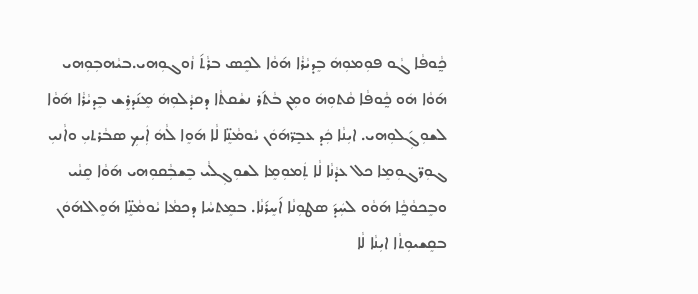ܟ̰ܵܘܦܵܐ ܓܵܘ ܦܘܼܡܘܼܗܿ ܒܸܕܝܵܪܵܐ ܗ݇ܘܵܐ ܠܟܸܣ ܒܪܵܬ݇ ܙܵܘܓܘܼܗܝ.ܒܝܵܗܒܼܘܼܗܝ ܗ݇ܘܵܐ ܗܿܘ ܟ̰ܵܘܦܵܐ ܩܵܬܘܼܗܿ ܘܡܼܢ ܒܵܬ݇ܪ ܢܫܵܩܬܵܐ ܕܩܕܵܠܘܼܗܿ ܡܸܢ݇ܕܪܸܫ ܒܸܕܝܵܪܵܐ ܗ݇ܘܵܐ ܠܫܘܼܓܼ݇ܠܘܼܗܝ. ܐܝܼܢܵܐ ܟܲܕ ܥܒܼܸܖ̈ܗ݇ܘܿܢ ܝܵܘܡܵܢܸ̈ܐ ܠܵܐ ܗ݇ܘܸܐ ܠܵܗܿ ܐܲܝܟܼ ܣܒܵܪܬܝܼ ܘܐܵܢܝܼ ܓܘܼܖ̈ܓܘܼܡܸܐ ܟܠ ܥܕܵܢܵܐ ܠܵܐ ܬܲܡܘܼܡܸܐ ܠܫܘܼܓܼܠܵܝ ܒܸܫܒܼܵܩܘܼܗܝ ܗ݇ܘܵܐ ܩܸܢܵܝ ܘܒܸܟܘܵܟ̰ܵܐ ܗ݇ܘܵܘ ܠܚܲܕ݇ ܣܛܘܼܢܵܐ ܐ݇ܚܸܪ݇ܢܵܐ. ܒܡܸܬܚܵܐ ܕܟܡܵܐ ܝܵܘܡܵܢܸ̈ܐ ܗ݇ܘܸܐܠܗ݇ܘܿܢ ܒܩܸܫܝܘܼܬܵܐ ܐܝܼܢܵܐ ܠܵܐ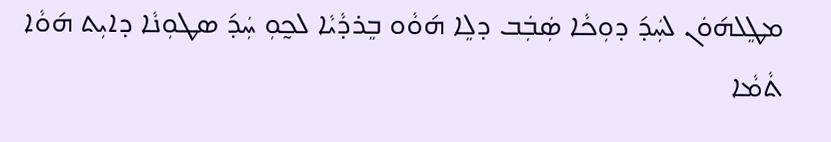ܡܛܸܠܗ݇ܘܿܢ ܠܚܲܕ݇ ܕܘܼܟܵܐ ܣܲܒܲܒ ܕܠܸܐ ܗ݇ܘܵܘ ܒܸܪܕܵܝܵܐ ܠܟ̰ܘܼ ܚܲܕ݇ ܣܛܘܼܢܵܐ ܕܐܝܼܬ ܗ݇ܘܵܐ ܬܵܡܵܐ